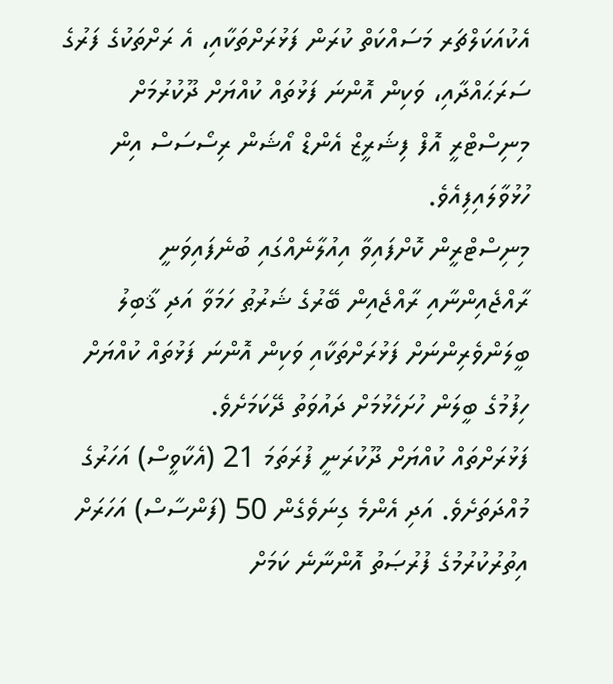އެކުއަކަލްޗަރ މަސައްކަތް ކުރަން ފަޅުރަށްތަކާއި، އެ ރަށްތަކުގެ ފަރުގެ ސަރަޙައްދާއި، ވަކިން އޮންނަ ފަޅުތައް ކުއްޔަށް ދޫކުރުމަށް މިނިސްޓްރީ އޮފް ފިޝަރީޒް އެންޑް އޯޝަން ރިސޯސަސް އިން ހުޅުވާލައިފިއެވެ.
މިނިސްޓްރީން ކޮށްފައިވާ އިއުލާނެއްގައި ބުނެފައިވަނީ ރާއްޖެއިންނާއި ރާއްޖެއިން ބޭރުގެ ޝަރުޠު ހަމަވާ އަދި ޤާބިލު ބީލަންވެރިންނަށް ފަޅުރަށްތަކާއި ވަކިން އޮންނަ ފަޅުތައް ކުއްޔަށް ހިފުމުގެ ބީލަން ހުށަހެޅުމަށް ދައުވަތު ދޭކަމަށެވެ.
ފަޅުރަށްތައް ކުއްޔަށް ދޫކުރަނީ ފުރަތަމަ 21 (އެކާވީސް) އަހަރުގެ މުއްދަތަށެވެ. އަދި އެންމެ ގިނަވެގެން 50 (ފަންސާސް) އަހަރަށް އިތުރުކުރުމުގެ ފުރުޞަތު އޮންނާނެ ކަމަށް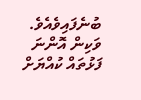ބުނެފައިވެއެވެ.
ވަކިން އޮންނަ ފަޅުތައް ކުއްޔަށް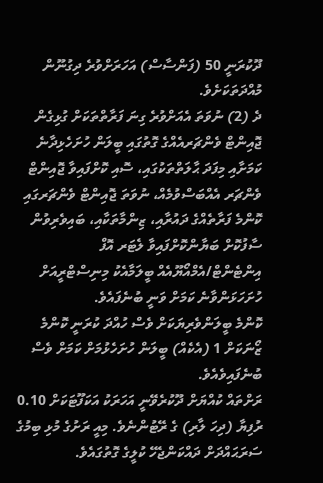ދޫކުރަނީ 50 (ފަންސާސް) އަހަރަށްވުރެ ދިގުނޫން މުއްދަތަކަށެވެ.
ދެ (2) ނުވަތަ އެއަށްވުރެ ގިނަ ފަރާތްތަކަށް ގުޅިގެން ޖޮއިންޓް ވެންޗަރއެއްގެ ގޮތުގައި ބީލަން ހުށަހެޅިދާނެ ކަމަށާއި މިފަދަ ޙާލަތްތަކުގައި، ސޮއި ކޮށްފައިވާ ޖޮއިންޓް ވެންޗަރ އެއްބަސްވުމެއް، ނުވަތަ ޖޮއިންޓް ވެންޗަރގައި ކޮންމެ ފަރާތެއްގެ ދައުރާއި، ޒިންމާތަކާއި، ބައިވެރިވުން ސާފުކޮށް ބަޔާންކޮށްފައިވާ ލެޓަރ އޮފް އިންޓެންޓް/އެމްއޯޔޫއެއް ބީލަމާއެކު މިނިސްޓްރީއަށް ހުށަހަޅަންވާނެ ކަމަށް ވަނީ ބުނެފައެވެ.
ކޮންމެ ބީލަންވެރިޔަކަށް ވެސް ހުއްދަ ކުރަނީ ކޮންމެ ޒޯނަކަށް 1 (އެކެއް) ބީލަން ހުށަހެޅުމަށް ކަމަށް ވެސް ބުނެފައިވެއެވެ.
ރަށްތައް ކުއްޔަށް ދޫކުރެވޭނީ އަހަރަކު އަކަފޫޓަކަށް 0.10 ރުފިޔާ (ދިހަ ލާރި) ގެ ރޭޓުންނެވެ. މިއީ ރަށުގެ މުޅި ބިމުގެ ސަރަޙައްދަށް ދައްކަންޖެހޭ ކުލީގެ ގޮތުގައެވެ.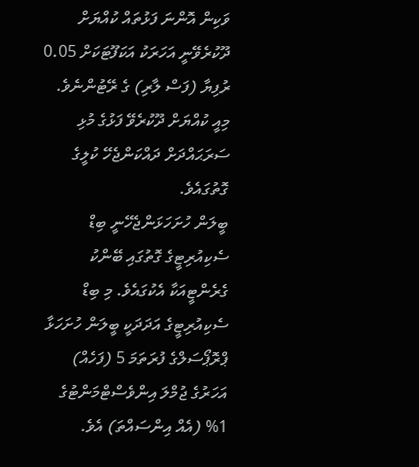ވަކިން އޮންނަ ފަޅުތައް ކުއްޔަށް ދޫކުރެވޭނީ އަހަރަކު އަކަފޫޓަކަށް 0.05 ރުފިޔާ (ފަސް ލާރި) ގެ ރޭޓުންނެވެ. މިއީ ކުއްޔަށް ދޫކުރެވޭ ފަޅުގެ މުޅި ސަރަޙައްދަށް ދައްކަންޖެހޭ ކުލީގެ ގޮތުގައެވެ.
ބީލަން ހުށަހަޅަންޖެހޭނީ ބިޑް ސެކިއުރިޓީގެ ގޮތުގައި ބޭންކު ގެރެންޓީއަކާ އެކުގައެވެ. މި ބިޑް ސެކިއުރިޓީގެ އަދަދަކީ ބީލަން ހުށަހަޅާ ޕްރޮޕޯސަލްގެ ފުރަތަމަ 5 (ފަހެއް) އަހަރުގެ ޖުމްލަ އިންވެސްޓްމަންޓުގެ 1% (އެއް އިންސައްތަ) އެވެ.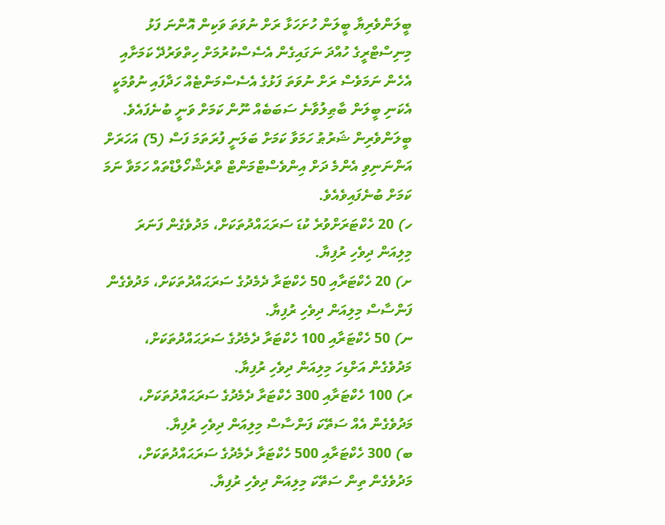ބީލަންވެރިޔާ ބީލަން ހުށަހަޅާ ރަށް ނުވަތަ ވަކިން އޮންނަ ފަޅު މިނިސްޓްރީގެ ހުއްދަ ނަގައިގެން އެސެސްކުރުމަށް ހިތްވަރުދޭ ކަމަށާއި އެހެން ނަމަވެސް ރަށް ނުވަތަ ފަޅުގެ އެސެސްމަންޓެއް ހަދާފައި ނުވުމަކީ އެކަނި ބީލަން ބާޠިލުވާނެ ސަބަބެއް ނޫން ކަމަށް ވަނީ ބުނެފައެވެ.
ބީލަންވެރިން ޝަރުޠު ހަމަވާ ކަމަށް ބަލަނީ ފުރަތަމަ ފަސް (5) އަހަރަށް އަންނަނިވި އެންމެ ދަށް އިންވެސްޓްމަންޓް ތްރެޝްހޯލްޑްތައް ހަމަވާ ނަމަ ކަމަށް ބުނެފައިވެއެވެ.
ހ) 20 ހެކްޓަރަށްވުރެ ކުޑަ ސަރަޙައްދުތަކަށް، މަދުވެގެން ފަނަރަ މިލިއަން ދިވެހި ރުފިޔާ.
ށ) 20 ހެކްޓަރާއި 50 ހެކްޓަރާ ދެމެދުގެ ސަރަޙައްދުތަކަށް، މަދުވެގެން ފަންސާސް މިލިއަން ދިވެހި ރުފިޔާ.
ނ) 50 ހެކްޓަރާއި 100 ހެކްޓަރާ ދެމެދުގެ ސަރަޙައްދުތަކަށް، މަދުވެގެން އަށްޑިހަ މިލިއަން ދިވެހި ރުފިޔާ.
ރ) 100 ހެކްޓަރާއި 300 ހެކްޓަރާ ދެމެދުގެ ސަރަޙައްދުތަކަށް، މަދުވެގެން އެއް ސަތޭކަ ފަންސާސް މިލިއަން ދިވެހި ރުފިޔާ.
ބ) 300 ހެކްޓަރާއި 500 ހެކްޓަރާ ދެމެދުގެ ސަރަޙައްދުތަކަށް، މަދުވެގެން ތިން ސަތޭކަ މިލިއަން ދިވެހި ރުފިޔާ.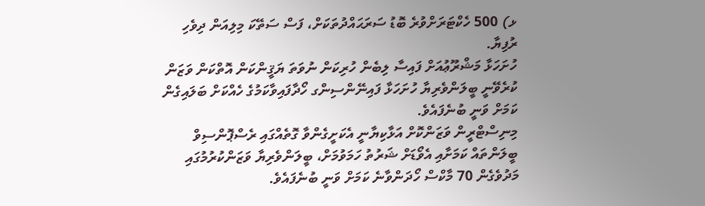ޅ) 500 ހެކްޓަރަށްވުރެ ބޮޑު ސަރަޙައްދުތަކަށް، ފަސް ސަތޭކަ މިލިއަން ދިވެހި ރުފިޔާ.
ހުށަހަޅާ މަޝްރޫޢުއަށް ފައިސާ ލިބެން ހުރިކަން ނުވަތަ ޔަޤީންކަން އޮތްކަން ވަޒަން ކުރެވޭނީ ބީލަންވެރިޔާ ހުށަހަޅާ ފައިނޭންސިންގ ހޯދާފައިވާކަމުގެ ހެއްކަށް ބަލައިގެން ކަމަށް ވަނީ ބުނެފައެވެ.
މިނިސްޓްރީން ވަޒަންކޮށް އަޅާކިޔާނީ އެކަށީގެންވާ ގޮތެއްގައި ރެސްޕޮންސިވް ބީލަންތައް ކަމަށާއި އެވޯޑަށް ޝަރުތު ހަމަވުމަށް، ބީލަންވެރިޔާ ވަޒަންކުރުމުގައި މަދުވެގެން 70 މާކްސް ހޯދަންވާނެ ކަމަށް ވަނީ ބުނެފައެވެ.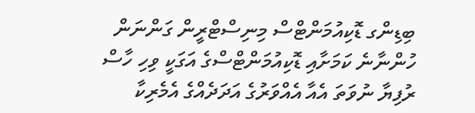ބިޑިންގ ޑޮކިއުމަންޓްސް މިނިސްޓްރީން ގަންނަން ހުންނާނެ ކަމަށާއި ޑޮކިއުމަންޓްސްގެ އަގަކީ ވިހި ހާސް ރުފިޔާ ނުވަތަ އެއާ އެއްވަރުގެ އަދަދެއްގެ އެމެރިކާ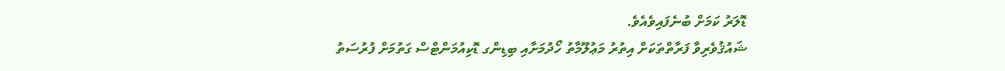ޑޮލަރު ކަމަށް ބުނެފައިވެއެވެ.
ޝައުޤުވެރިވާ ފަރާތްތަކަށް އިތުރު މަޢުލޫމާތު ހޯދުމަށާއި ބިޑިންގ ޑޮކިއުމަންޓްސް ގަތުމަށް ފުރުސަތު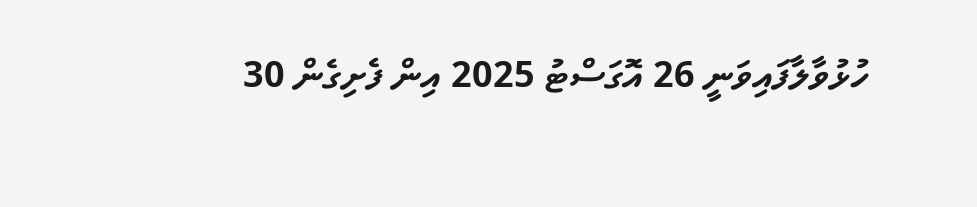ހުޅުވާލާފައިވަނީ 26 އޮގަސްޓު 2025 އިން ފެށިގެން 30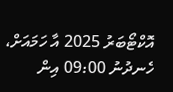އޮކްޓޯބަރު 2025 އާ ހަމައަށް، ހެނދުނު 09:00 އިން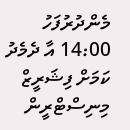މެންދުރުފަހު 14:00 އާ ދެމެދު ކަމަށް ފިޝަރީޒް މިނިސްޓްރީން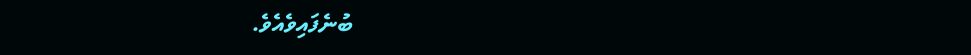ބުނެފައިވެއެވެ.